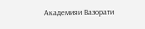Академияи Вазорати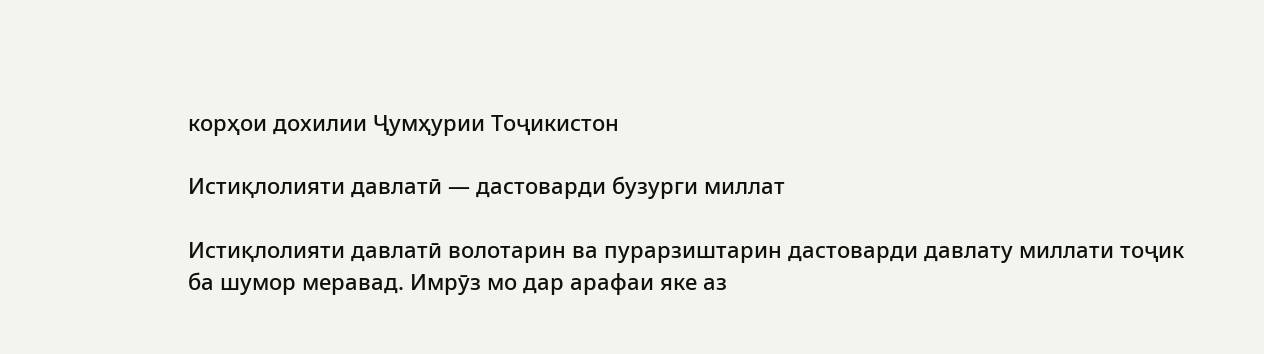корҳои дохилии Ҷумҳурии Тоҷикистон

Истиқлолияти давлатӣ — дастоварди бузурги миллат

Истиқлолияти давлатӣ волотарин ва пурарзиштарин дастоварди давлату миллати тоҷик ба шумор меравад. Имрӯз мо дар арафаи яке аз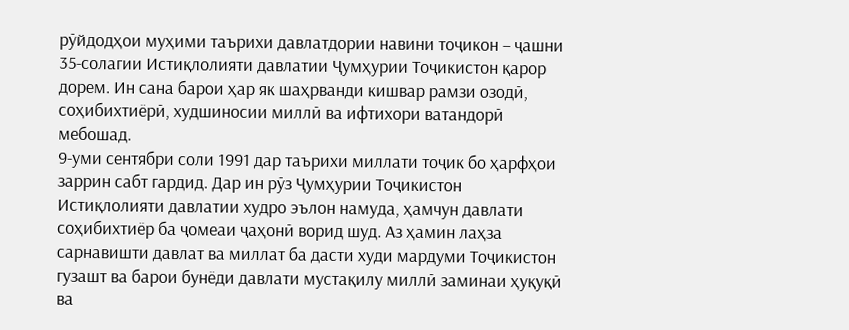рӯйдодҳои муҳими таърихи давлатдории навини тоҷикон – ҷашни 35-солагии Истиқлолияти давлатии Ҷумҳурии Тоҷикистон қарор дорем. Ин сана барои ҳар як шаҳрванди кишвар рамзи озодӣ, соҳибихтиёрӣ, худшиносии миллӣ ва ифтихори ватандорӣ мебошад.
9-уми сентябри соли 1991 дар таърихи миллати тоҷик бо ҳарфҳои заррин сабт гардид. Дар ин рӯз Ҷумҳурии Тоҷикистон Истиқлолияти давлатии худро эълон намуда, ҳамчун давлати соҳибихтиёр ба ҷомеаи ҷаҳонӣ ворид шуд. Аз ҳамин лаҳза сарнавишти давлат ва миллат ба дасти худи мардуми Тоҷикистон гузашт ва барои бунёди давлати мустақилу миллӣ заминаи ҳуқуқӣ ва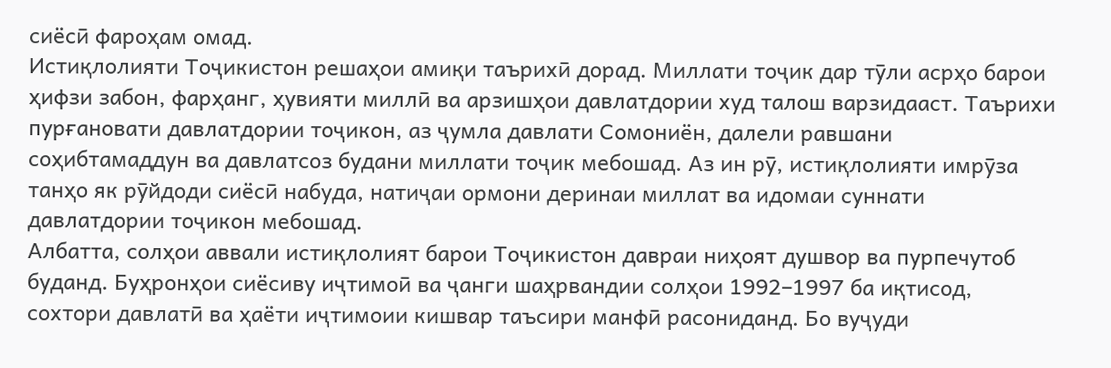сиёсӣ фароҳам омад.
Истиқлолияти Тоҷикистон решаҳои амиқи таърихӣ дорад. Миллати тоҷик дар тӯли асрҳо барои ҳифзи забон, фарҳанг, ҳувияти миллӣ ва арзишҳои давлатдории худ талош варзидааст. Таърихи пурғановати давлатдории тоҷикон, аз ҷумла давлати Сомониён, далели равшани соҳибтамаддун ва давлатсоз будани миллати тоҷик мебошад. Аз ин рӯ, истиқлолияти имрӯза танҳо як рӯйдоди сиёсӣ набуда, натиҷаи ормони деринаи миллат ва идомаи суннати давлатдории тоҷикон мебошад.
Албатта, солҳои аввали истиқлолият барои Тоҷикистон давраи ниҳоят душвор ва пурпечутоб буданд. Буҳронҳои сиёсиву иҷтимоӣ ва ҷанги шаҳрвандии солҳои 1992–1997 ба иқтисод, сохтори давлатӣ ва ҳаёти иҷтимоии кишвар таъсири манфӣ расониданд. Бо вуҷуди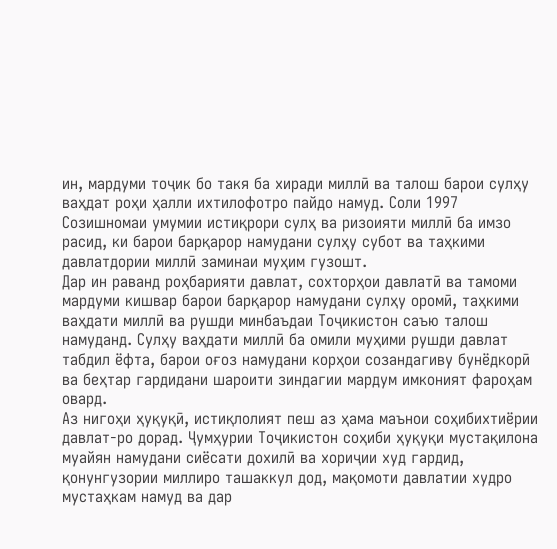ин, мардуми тоҷик бо такя ба хиради миллӣ ва талош барои сулҳу ваҳдат роҳи ҳалли ихтилофотро пайдо намуд. Соли 1997 Созишномаи умумии истиқрори сулҳ ва ризоияти миллӣ ба имзо расид, ки барои барқарор намудани сулҳу субот ва таҳкими давлатдории миллӣ заминаи муҳим гузошт.
Дар ин раванд роҳбарияти давлат, сохторҳои давлатӣ ва тамоми мардуми кишвар барои барқарор намудани сулҳу оромӣ, таҳкими ваҳдати миллӣ ва рушди минбаъдаи Тоҷикистон саъю талош намуданд. Сулҳу ваҳдати миллӣ ба омили муҳими рушди давлат табдил ёфта, барои оғоз намудани корҳои созандагиву бунёдкорӣ ва беҳтар гардидани шароити зиндагии мардум имконият фароҳам овард.
Аз нигоҳи ҳуқуқӣ, истиқлолият пеш аз ҳама маънои соҳибихтиёрии давлат-ро дорад. Ҷумҳурии Тоҷикистон соҳиби ҳуқуқи мустақилона муайян намудани сиёсати дохилӣ ва хориҷии худ гардид, қонунгузории миллиро ташаккул дод, мақомоти давлатии худро мустаҳкам намуд ва дар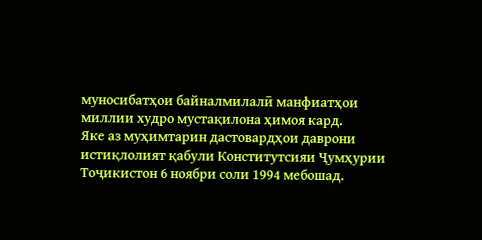муносибатҳои байналмилалӣ манфиатҳои миллии худро мустақилона ҳимоя кард.
Яке аз муҳимтарин дастовардҳои даврони истиқлолият қабули Конститутсияи Ҷумҳурии Тоҷикистон 6 ноябри соли 1994 мебошад.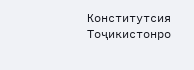Конститутсия Тоҷикистонро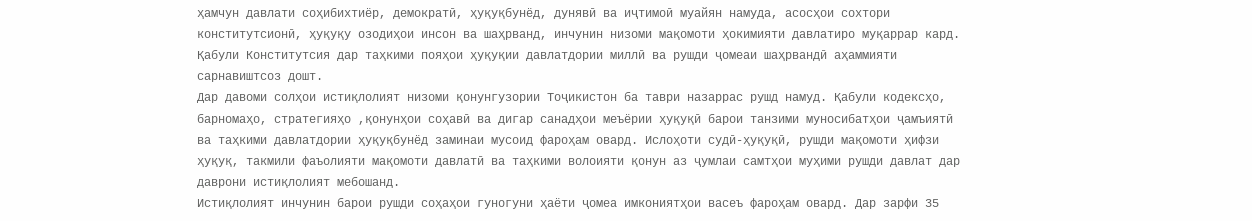ҳамчун давлати соҳибихтиёр, демократӣ, ҳуқуқбунёд, дунявӣ ва иҷтимоӣ муайян намуда, асосҳои сохтори конститутсионӣ, ҳуқуқу озодиҳои инсон ва шаҳрванд, инчунин низоми мақомоти ҳокимияти давлатиро муқаррар кард. Қабули Конститутсия дар таҳкими пояҳои ҳуқуқии давлатдории миллӣ ва рушди ҷомеаи шаҳрвандӣ аҳаммияти сарнавиштсоз дошт.
Дар давоми солҳои истиқлолият низоми қонунгузории Тоҷикистон ба таври назаррас рушд намуд. Қабули кодексҳо, барномаҳо, стратегияҳо ,қонунҳои соҳавӣ ва дигар санадҳои меъёрии ҳуқуқӣ барои танзими муносибатҳои ҷамъиятӣ ва таҳкими давлатдории ҳуқуқбунёд заминаи мусоид фароҳам овард. Ислоҳоти судӣ-ҳуқуқӣ, рушди мақомоти ҳифзи ҳуқуқ, такмили фаъолияти мақомоти давлатӣ ва таҳкими волоияти қонун аз ҷумлаи самтҳои муҳими рушди давлат дар даврони истиқлолият мебошанд.
Истиқлолият инчунин барои рушди соҳаҳои гуногуни ҳаёти ҷомеа имкониятҳои васеъ фароҳам овард. Дар зарфи 35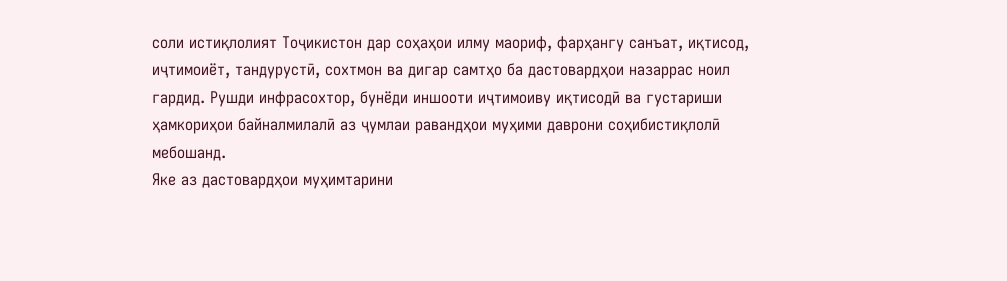соли истиқлолият Тоҷикистон дар соҳаҳои илму маориф, фарҳангу санъат, иқтисод, иҷтимоиёт, тандурустӣ, сохтмон ва дигар самтҳо ба дастовардҳои назаррас ноил гардид. Рушди инфрасохтор, бунёди иншооти иҷтимоиву иқтисодӣ ва густариши ҳамкориҳои байналмилалӣ аз ҷумлаи равандҳои муҳими даврони соҳибистиқлолӣ мебошанд.
Яке аз дастовардҳои муҳимтарини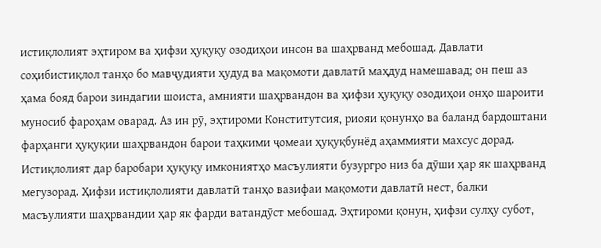истиқлолият эҳтиром ва ҳифзи ҳуқуқу озодиҳои инсон ва шаҳрванд мебошад. Давлати соҳибистиқлол танҳо бо мавҷудияти ҳудуд ва мақомоти давлатӣ маҳдуд намешавад; он пеш аз ҳама бояд барои зиндагии шоиста, амнияти шаҳрвандон ва ҳифзи ҳуқуқу озодиҳои онҳо шароити муносиб фароҳам оварад. Аз ин рӯ, эҳтироми Конститутсия, риояи қонунҳо ва баланд бардоштани фарҳанги ҳуқуқии шаҳрвандон барои таҳкими ҷомеаи ҳуқуқбунёд аҳаммияти махсус дорад.
Истиқлолият дар баробари ҳуқуқу имкониятҳо масъулияти бузургро низ ба дӯши ҳар як шаҳрванд мегузорад. Ҳифзи истиқлолияти давлатӣ танҳо вазифаи мақомоти давлатӣ нест, балки масъулияти шаҳрвандии ҳар як фарди ватандӯст мебошад. Эҳтироми қонун, ҳифзи сулҳу субот,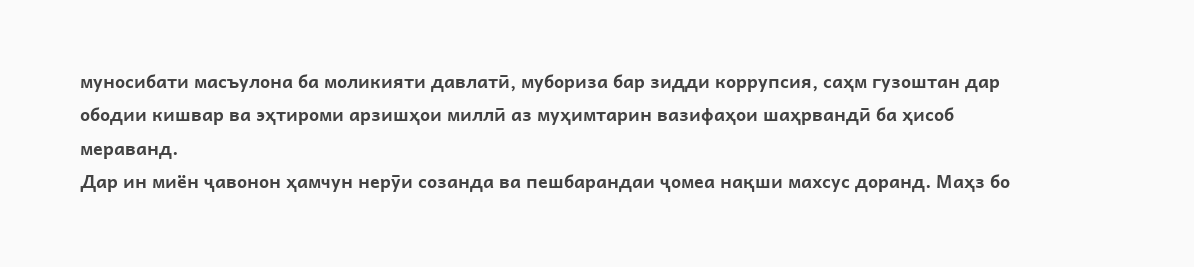муносибати масъулона ба моликияти давлатӣ, мубориза бар зидди коррупсия, саҳм гузоштан дар ободии кишвар ва эҳтироми арзишҳои миллӣ аз муҳимтарин вазифаҳои шаҳрвандӣ ба ҳисоб мераванд.
Дар ин миён ҷавонон ҳамчун нерӯи созанда ва пешбарандаи ҷомеа нақши махсус доранд. Маҳз бо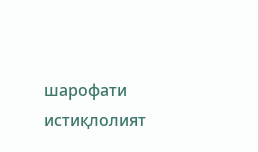шарофати истиқлолият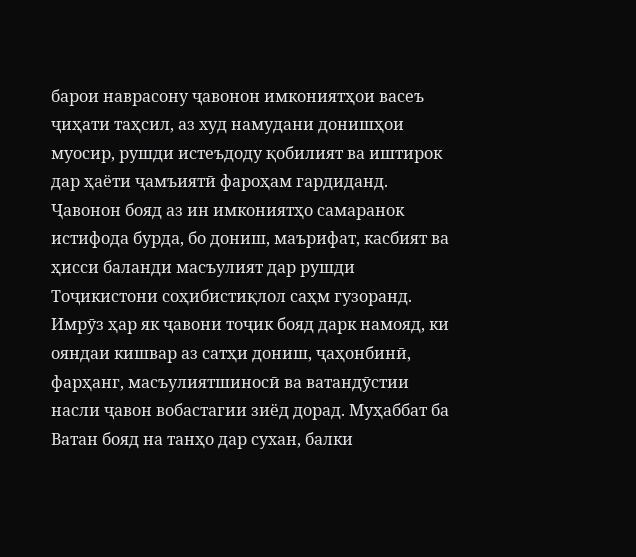барои наврасону ҷавонон имкониятҳои васеъ ҷиҳати таҳсил, аз худ намудани донишҳои муосир, рушди истеъдоду қобилият ва иштирок дар ҳаёти ҷамъиятӣ фароҳам гардиданд. Ҷавонон бояд аз ин имкониятҳо самаранок истифода бурда, бо дониш, маърифат, касбият ва ҳисси баланди масъулият дар рушди Тоҷикистони соҳибистиқлол саҳм гузоранд.
Имрӯз ҳар як ҷавони тоҷик бояд дарк намояд, ки ояндаи кишвар аз сатҳи дониш, ҷаҳонбинӣ, фарҳанг, масъулиятшиносӣ ва ватандӯстии насли ҷавон вобастагии зиёд дорад. Муҳаббат ба Ватан бояд на танҳо дар сухан, балки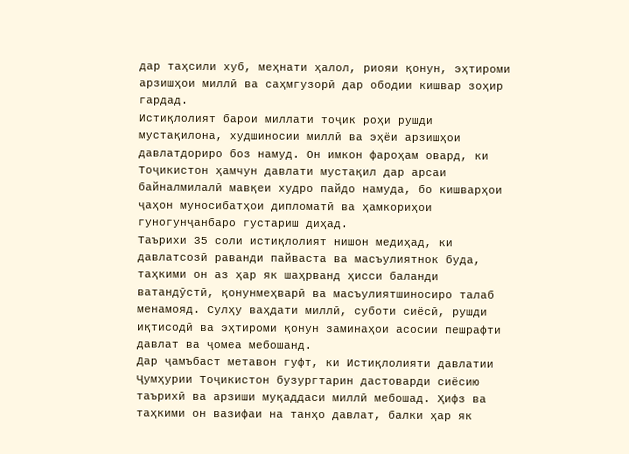дар таҳсили хуб, меҳнати ҳалол, риояи қонун, эҳтироми арзишҳои миллӣ ва саҳмгузорӣ дар ободии кишвар зоҳир гардад.
Истиқлолият барои миллати тоҷик роҳи рушди мустақилона, худшиносии миллӣ ва эҳёи арзишҳои давлатдориро боз намуд. Он имкон фароҳам овард, ки Тоҷикистон ҳамчун давлати мустақил дар арсаи байналмилалӣ мавқеи худро пайдо намуда, бо кишварҳои ҷаҳон муносибатҳои дипломатӣ ва ҳамкориҳои гуногунҷанбаро густариш диҳад.
Таърихи 35 соли истиқлолият нишон медиҳад, ки давлатсозӣ раванди пайваста ва масъулиятнок буда, таҳкими он аз ҳар як шаҳрванд ҳисси баланди ватандӯстӣ, қонунмеҳварӣ ва масъулиятшиносиро талаб менамояд. Сулҳу ваҳдати миллӣ, суботи сиёсӣ, рушди иқтисодӣ ва эҳтироми қонун заминаҳои асосии пешрафти давлат ва ҷомеа мебошанд.
Дар ҷамъбаст метавон гуфт, ки Истиқлолияти давлатии Ҷумҳурии Тоҷикистон бузургтарин дастоварди сиёсию таърихӣ ва арзиши муқаддаси миллӣ мебошад. Ҳифз ва таҳкими он вазифаи на танҳо давлат, балки ҳар як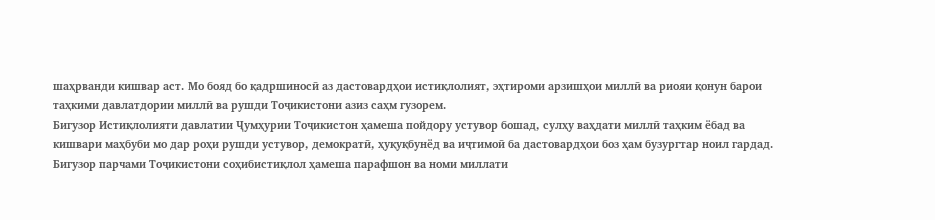шаҳрванди кишвар аст. Мо бояд бо қадршиносӣ аз дастовардҳои истиқлолият, эҳтироми арзишҳои миллӣ ва риояи қонун барои таҳкими давлатдории миллӣ ва рушди Тоҷикистони азиз саҳм гузорем.
Бигузор Истиқлолияти давлатии Ҷумҳурии Тоҷикистон ҳамеша пойдору устувор бошад, сулҳу ваҳдати миллӣ таҳким ёбад ва кишвари маҳбуби мо дар роҳи рушди устувор, демократӣ, ҳуқуқбунёд ва иҷтимоӣ ба дастовардҳои боз ҳам бузургтар ноил гардад. Бигузор парчами Тоҷикистони соҳибистиқлол ҳамеша парафшон ва номи миллати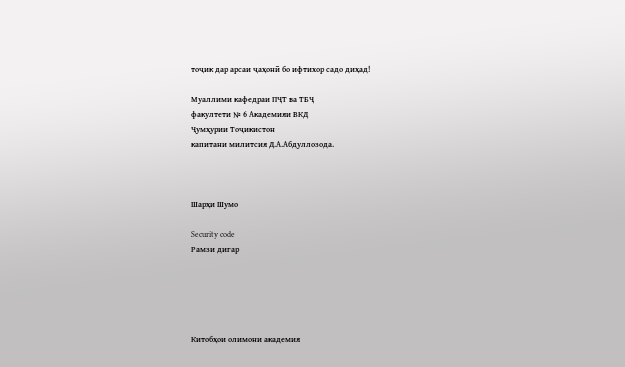тоҷик дар арсаи ҷаҳонӣ бо ифтихор садо диҳад!

Муаллими кафедраи ПҶТ ва ТБҶ
факултети № 6 Академияи ВКД
Ҷумҳурии Тоҷикистон
капитани милитсия Д.А.Абдуллозода.



Шарҳи Шумо

Security code
Рамзи дигар





Китобҳои олимони академия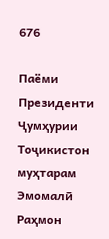676

Паёми Президенти Ҷумҳурии Тоҷикистон муҳтарам Эмомалӣ Раҳмон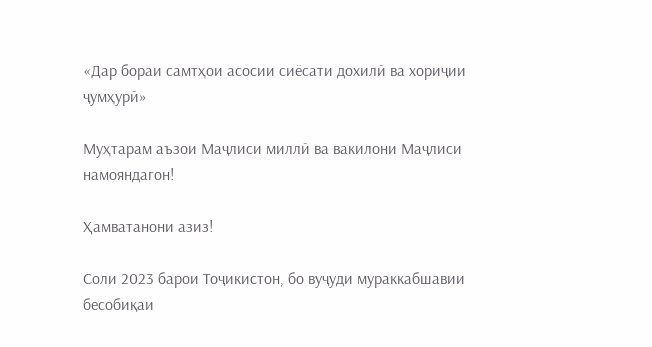«Дар бораи самтҳои асосии сиёсати дохилӣ ва хориҷии ҷумҳурӣ»

Муҳтарам аъзои Маҷлиси миллӣ ва вакилони Маҷлиси намояндагон!

Ҳамватанони азиз!

Соли 2023 барои Тоҷикистон, бо вуҷуди мураккабшавии бесобиқаи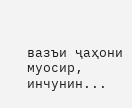вазъи ҷаҳони муосир, инчунин...